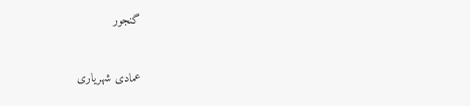گنجور


عمادی شهریاری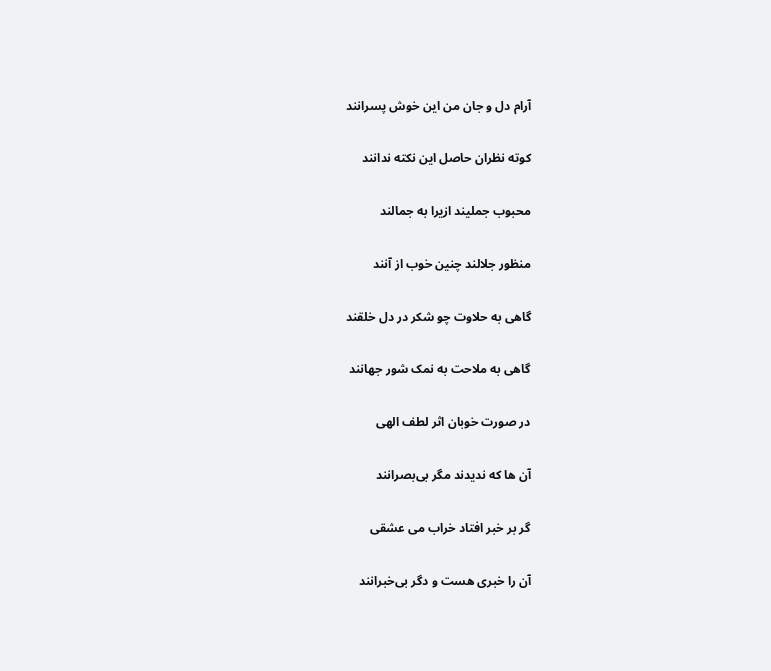آرام دل و جان من این خوش پسرانند

کوته نظران حاصل این نکته ندانند

محبوب جملیند ازیرا به جمالند

منظور جلالند چنین خوب از آنند

گاهی به حلاوت چو شکر در دل خلقند

گاهی به ملاحت به نمک شور جهانند

در صورت خوبان اثر لطف الهی

آن ها که ندیدند مگر بی‌بصرانند

گر بر خبر افتاد خراب می عشقی

آن را خبری هست و دگر بی‌خبرانند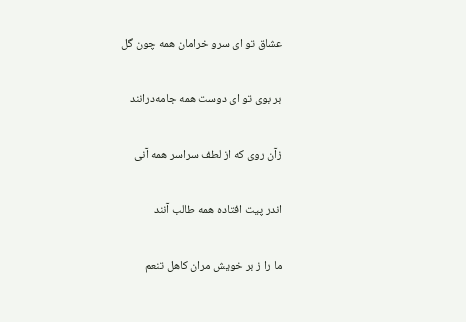عشاق تو ای سرو خرامان همه چون گل

بر بوی تو ای دوست همه جامه‌درانند

زآن روی که از لطف سراسر همه آنی

اندر پیت افتاده همه طالب آنند

ما را ز بر خویش مران کاهل تنعم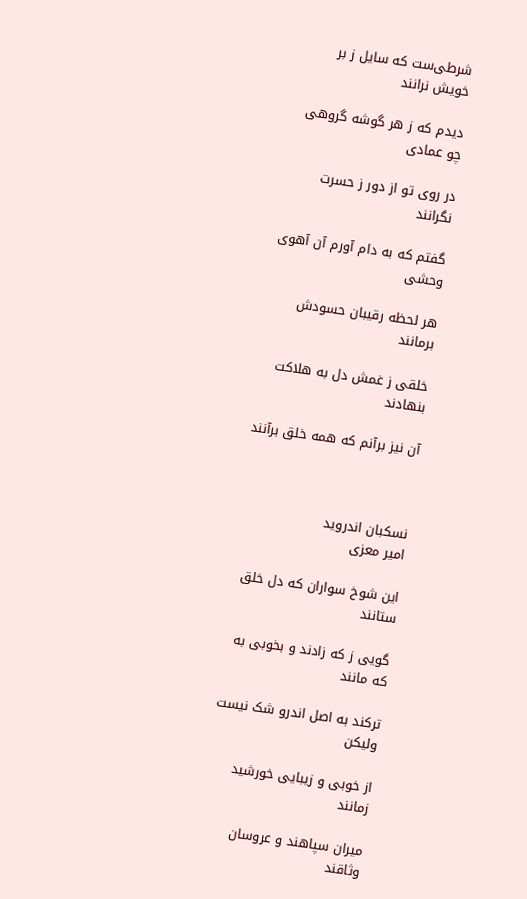شرطی‌ست که سایل ز بر خویش نرانند

دیدم که ز هر گوشه گروهی چو عمادی

در روی تو از دور ز حسرت نگرانند

گفتم که به دام آورم آن آهوی وحشی

هر لحظه رقیبان حسودش برمانند

خلقی ز غمش دل به هلاکت بنهادند

آن نیز برآنم که همه خلق برآنند



نسکبان اندروید
امیر معزی

این شوخ سواران‌ که دل خلق ستانند

گویی ز که زادند و بخوبی به که مانند

ترکند به اصل اندرو شک نیست ولیکن

از خوبی و زیبایی خورشید زمانند

میران سپاهند و عروسان وثاقند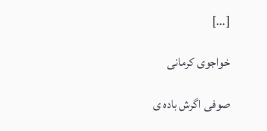[...]

خواجوی کرمانی

صوفی اگرش باده ی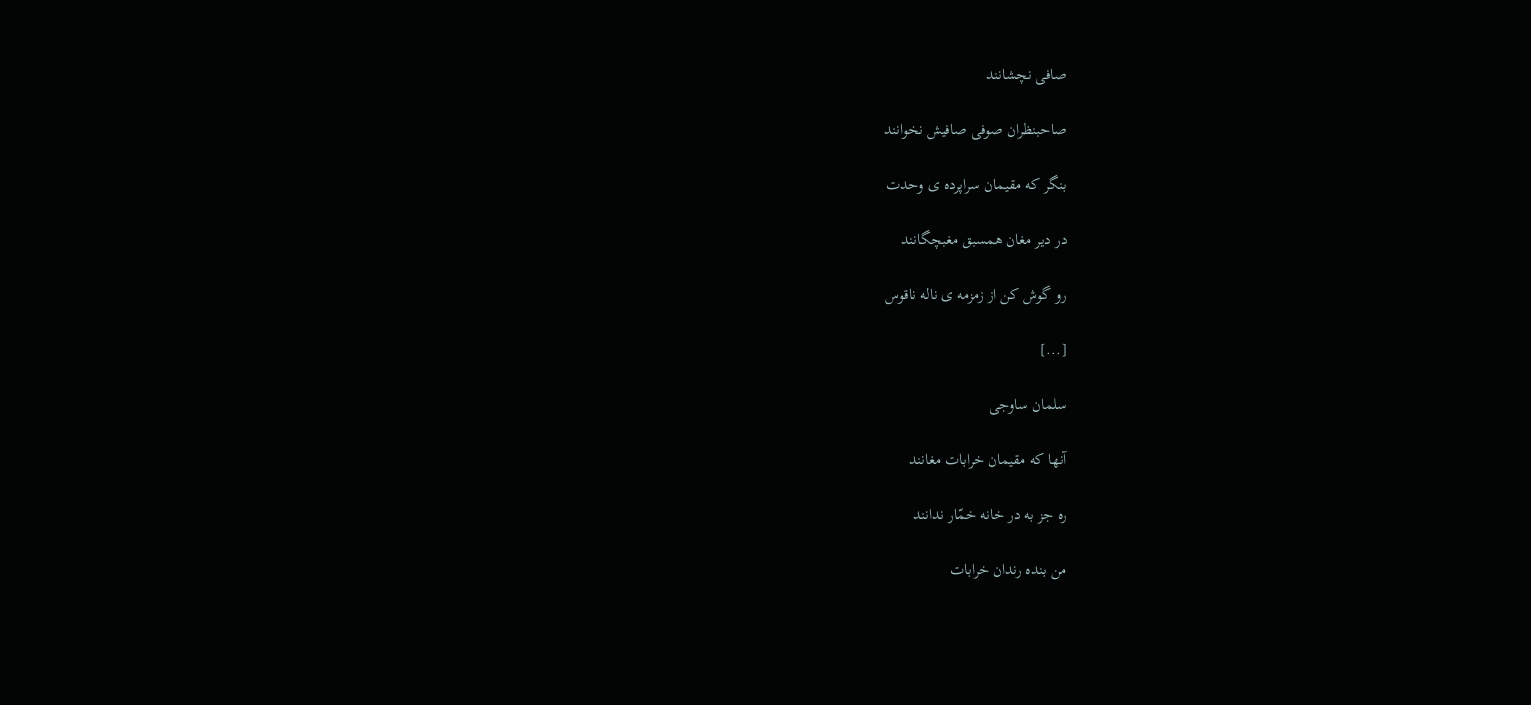صافی نچشانند

صاحبنظران صوفی صافیش نخوانند

بنگر که مقیمان سراپرده ی وحدت

در دیر مغان همسبق مغبچگانند

رو گوش کن از زمزمه ی ناله ناقوس

[...]

سلمان ساوجی

آنها که مقیمان خرابات مغانند

ره جز به در خانه خمّار ندانند

من بنده رندان خرابات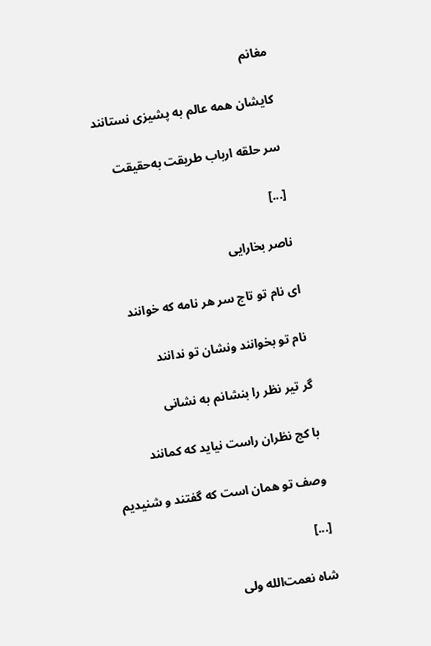مغانم

کایشان همه عالم به پشیزی نستانند

سر حلقه ارباب طریقت به‌حقیقت

[...]

ناصر بخارایی

ای نام تو تاج سر هر نامه که خوانند

نام تو بخوانند ونشان تو ندانند

گر تیر نظر را بنشانم به نشانی

با کج نظران راست نیاید که کمانند

وصف تو همان است که گفتند و شنیدیم

[...]

شاه نعمت‌الله ولی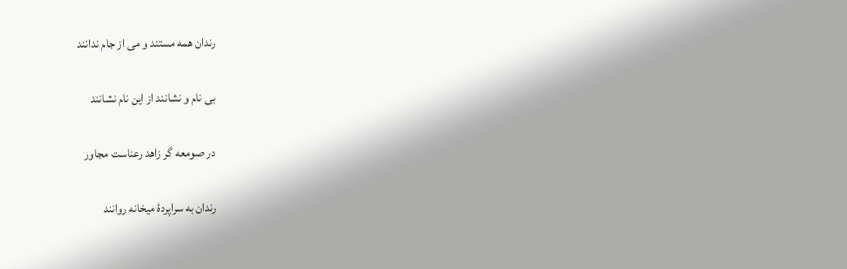رندان همه مستند و می از جام ندانند

بی نام و نشانند از این نام نشانند

در صومعه گر زاهد رعناست مجاور

رندان به سراپردهٔ میخانه روانند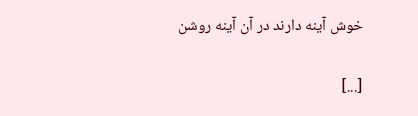خوش آینه دارند در آن آینه روشن

[...]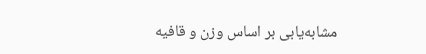مشابه‌یابی بر اساس وزن و قافیه